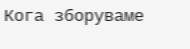Кога зборуваме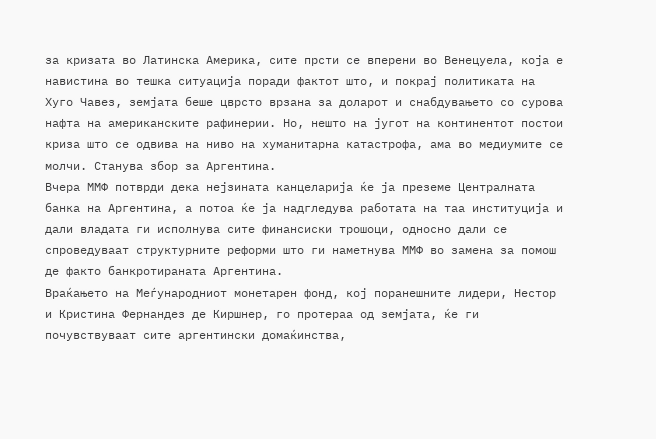за кризата во Латинска Америка, сите прсти се вперени во Венецуела, која е навистина во тешка ситуација поради фактот што, и покрај политиката на Хуго Чавез, земјата беше цврсто врзана за доларот и снабдувањето со сурова нафта на американските рафинерии. Но, нешто на југот на континентот постои криза што се одвива на ниво на хуманитарна катастрофа, ама во медиумите се молчи. Станува збор за Аргентина.
Вчера ММФ потврди дека нејзината канцеларија ќе ја преземе Централната банка на Аргентина, а потоа ќе ја надгледува работата на таа институција и дали владата ги исполнува сите финансиски трошоци, односно дали се спроведуваат структурните реформи што ги наметнува ММФ во замена за помош де факто банкротираната Аргентина.
Враќањето на Меѓународниот монетарен фонд, кој поранешните лидери, Нестор и Кристина Фернандез де Киршнер, го протераа од земјата, ќе ги почувствуваат сите аргентински домаќинства,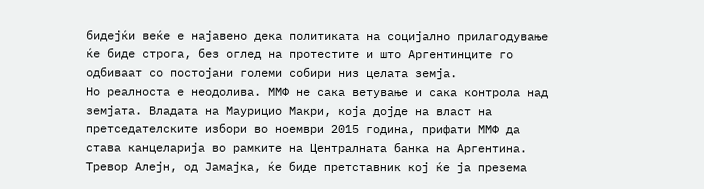бидејќи веќе е најавено дека политиката на социјално прилагодување ќе биде строга, без оглед на протестите и што Аргентинците го одбиваат со постојани големи собири низ целата земја.
Но реалноста е неодолива. ММФ не сака ветување и сака контрола над земјата. Владата на Маурицио Макри, која дојде на власт на претседателските избори во ноември 2015 година, прифати ММФ да става канцеларија во рамките на Централната банка на Аргентина. Тревор Алејн, од Јамајка, ќе биде претставник кој ќе ја презема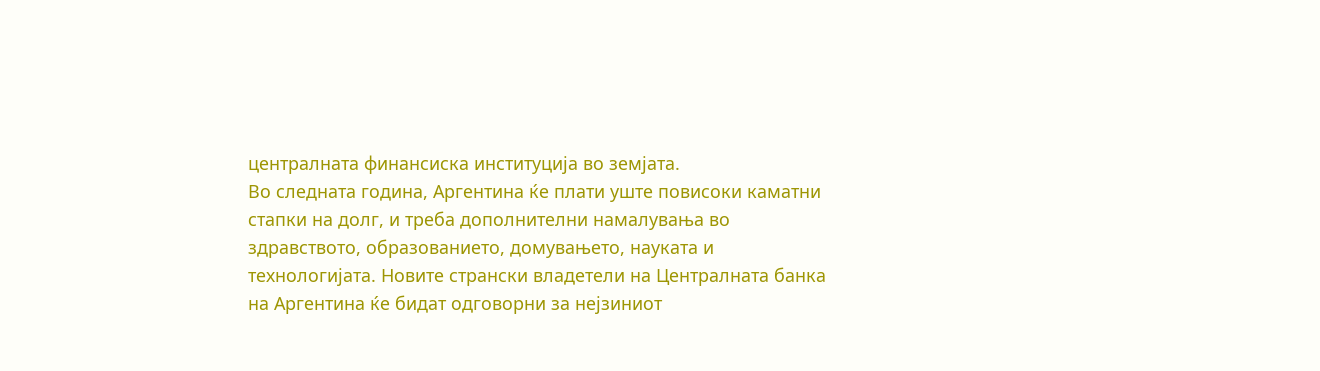централната финансиска институција во земјата.
Во следната година, Аргентина ќе плати уште повисоки каматни стапки на долг, и треба дополнителни намалувања во здравството, образованието, домувањето, науката и технологијата. Новите странски владетели на Централната банка на Аргентина ќе бидат одговорни за нејзиниот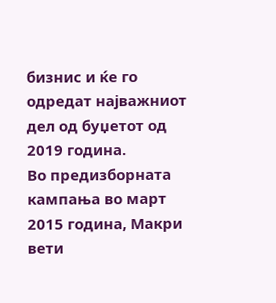бизнис и ќе го одредат најважниот дел од буџетот од 2019 година.
Во предизборната кампања во март 2015 година, Макри вети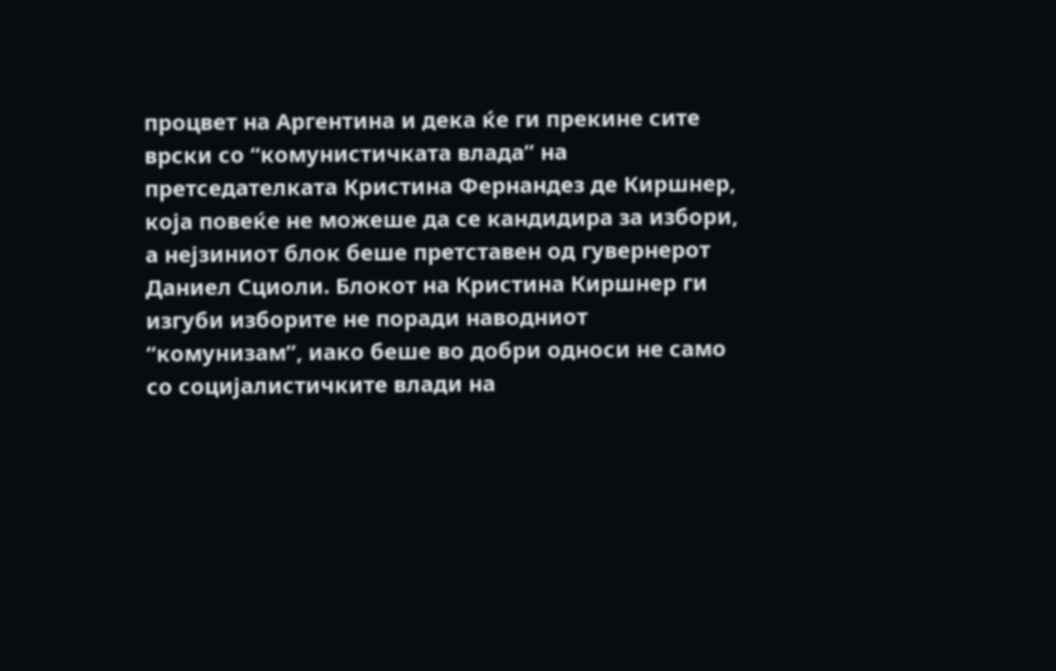процвет на Аргентина и дека ќе ги прекине сите врски со “комунистичката влада” на претседателката Кристина Фернандез де Киршнер, која повеќе не можеше да се кандидира за избори, а нејзиниот блок беше претставен од гувернерот Даниел Сциоли. Блокот на Кристина Киршнер ги изгуби изборите не поради наводниот “комунизам”, иако беше во добри односи не само со социјалистичките влади на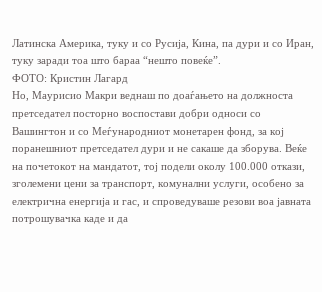Латинска Америка, туку и со Русија, Кина, па дури и со Иран, туку заради тоа што бараа “нешто повеќе”.
ФОТО: Кристин Лагард
Но, Маурисио Макри веднаш по доаѓањето на должноста претседател посторно воспостави добри односи со Вашингтон и со Меѓународниот монетарен фонд, за кој поранешниот претседател дури и не сакаше да зборува. Веќе на почетокот на мандатот, тој подели околу 100.000 откази, зголемени цени за транспорт, комунални услуги, особено за електрична енергија и гас, и спроведуваше резови воа јавната потрошувачка каде и да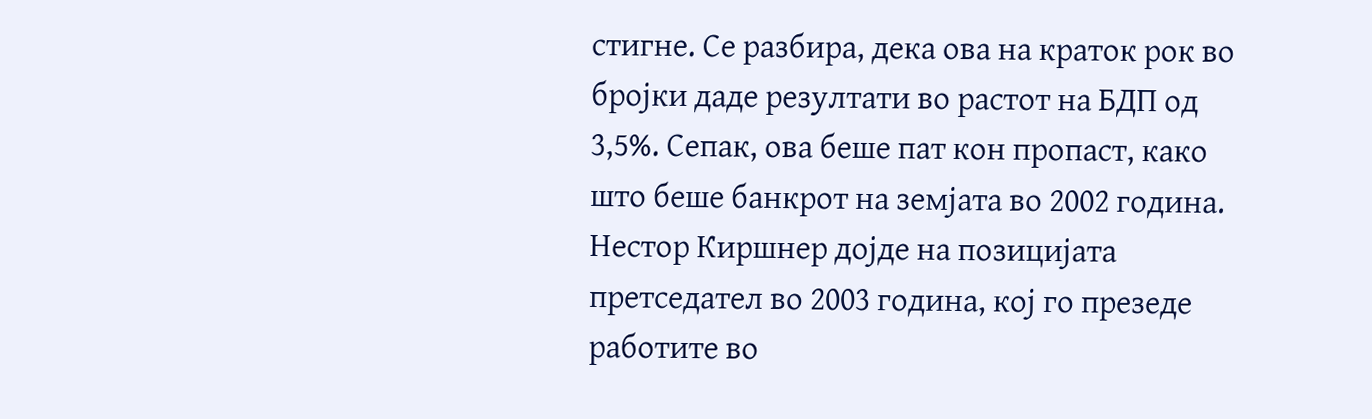стигне. Се разбира, дека ова на краток рок во бројки даде резултати во растот на БДП од 3,5%. Сепак, ова беше пат кон пропаст, како што беше банкрот на земјата во 2002 година.
Нестор Киршнер дојде на позицијата претседател во 2003 година, кој го презеде работите во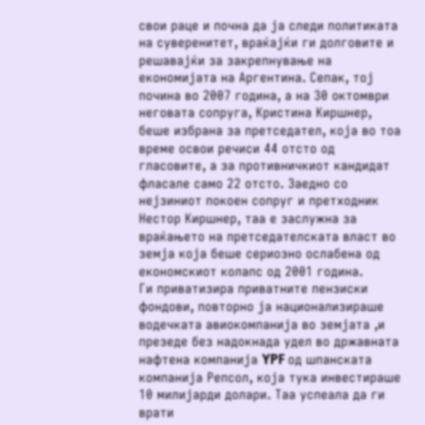свои раце и почна да ја следи политиката на суверенитет, враќајќи ги долговите и решавајќи за закрепнување на економијата на Аргентина. Сепак, тој почина во 2007 година, а на 30 октомври неговата сопруга, Кристина Киршнер, беше избрана за претседател, која во тоа време освои речиси 44 отсто од гласовите, а за противничкиот кандидат фласале само 22 отсто. Заедно со нејзиниот покоен сопруг и претходник Нестор Киршнер, таа е заслужна за враќањето на претседателската власт во земја која беше сериозно ослабена од економскиот колапс од 2001 година.
Ги приватизира приватните пензиски фондови, повторно ја национализираше водечката авиокомпанија во земјата ,и презеде без надокнада удел во државната нафтена компанија YPF од шпанската компанија Репсол, која тука инвестираше 10 милијарди долари. Таа успеала да ги врати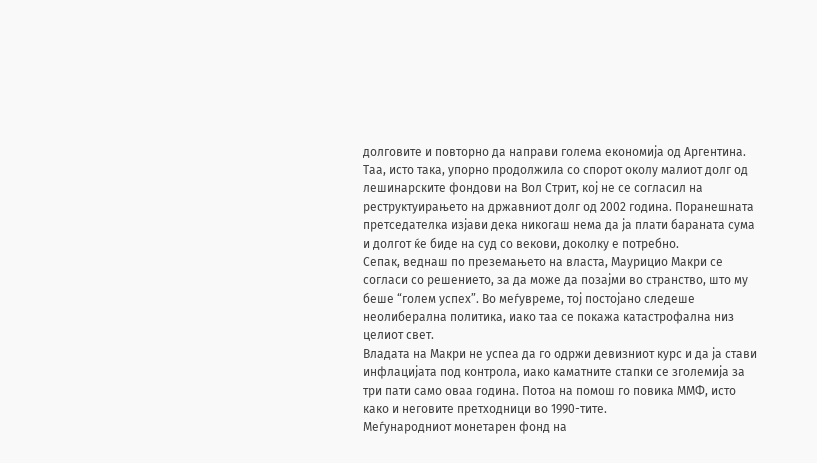долговите и повторно да направи голема економија од Аргентина. Таа, исто така, упорно продолжила со спорот околу малиот долг од лешинарските фондови на Вол Стрит, кој не се согласил на реструктуирањето на државниот долг од 2002 година. Поранешната претседателка изјави дека никогаш нема да ја плати бараната сума и долгот ќе биде на суд со векови, доколку е потребно.
Сепак, веднаш по преземањето на власта, Маурицио Макри се согласи со решението, за да може да позајми во странство, што му беше “голем успех”. Во меѓувреме, тој постојано следеше неолиберална политика, иако таа се покажа катастрофална низ целиот свет.
Владата на Макри не успеа да го одржи девизниот курс и да ја стави инфлацијата под контрола, иако каматните стапки се зголемија за три пати само оваа година. Потоа на помош го повика ММФ, исто како и неговите претходници во 1990-тите.
Меѓународниот монетарен фонд на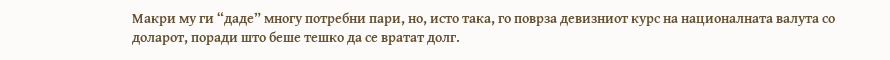Макри му ги “даде” многу потребни пари, но, исто така, го поврза девизниот курс на националната валута со доларот, поради што беше тешко да се вратат долг.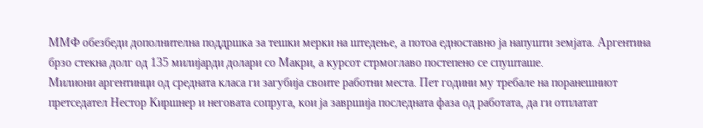ММФ обезбеди дополнителна поддршка за тешки мерки на штедење, а потоа едноставно ја напушти земјата. Аргентина брзо стекна долг од 135 милијарди долари со Макри, а курсот стрмоглаво постепено се спушташе.
Милиони аргентинци од средната класа ги загубија своите работни места. Пет години му требале на поранешниот претседател Нестор Киршнер и неговата сопруга, кои ја завршија последната фаза од работата, да ги отплатат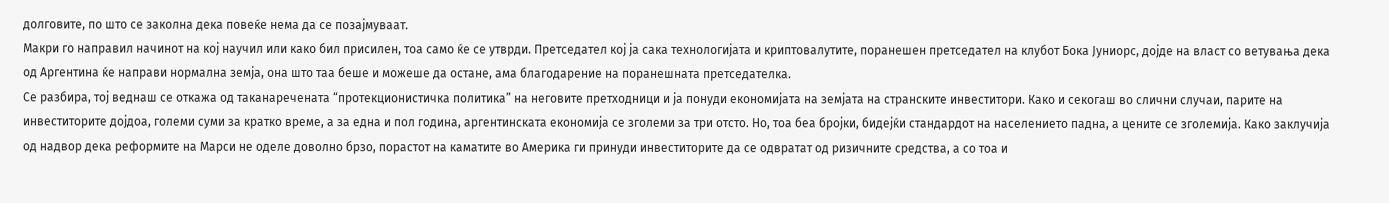долговите, по што се заколна дека повеќе нема да се позајмуваат.
Макри го направил начинот на кој научил или како бил присилен, тоа само ќе се утврди. Претседател кој ја сака технологијата и криптовалутите, поранешен претседател на клубот Бока Јуниорс, дојде на власт со ветувања дека од Аргентина ќе направи нормална земја, она што таа беше и можеше да остане, ама благодарение на поранешната претседателка.
Се разбира, тој веднаш се откажа од таканаречената “протекционистичка политика” на неговите претходници и ја понуди економијата на земјата на странските инвеститори. Како и секогаш во слични случаи, парите на инвеститорите дојдоа, големи суми за кратко време, а за една и пол година, аргентинската економија се зголеми за три отсто. Но, тоа беа бројки, бидејќи стандардот на населението падна, а цените се зголемија. Како заклучија од надвор дека реформите на Марси не оделе доволно брзо, порастот на каматите во Америка ги принуди инвеститорите да се одвратат од ризичните средства, а со тоа и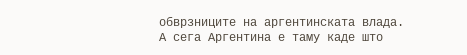обврзниците на аргентинската влада.
А сега Аргентина е таму каде што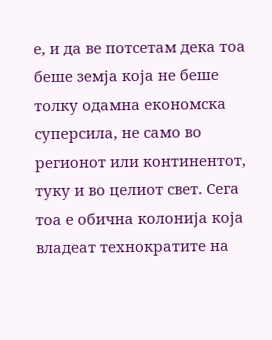е, и да ве потсетам дека тоа беше земја која не беше толку одамна економска суперсила, не само во регионот или континентот, туку и во целиот свет. Сега тоа е обична колонија која владеат технократите на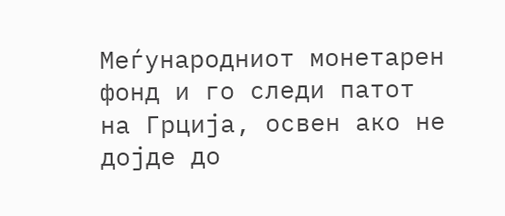Меѓународниот монетарен фонд и го следи патот на Грција, освен ако не дојде до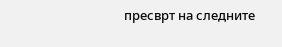пресврт на следните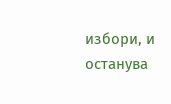избори, и останува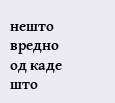нешто вредно од каде што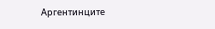Аргентинците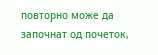повторно може да започнат од почеток,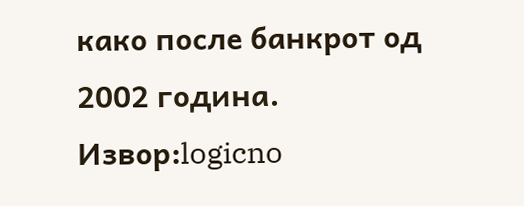како после банкрот од 2002 година.
Извор:logicno